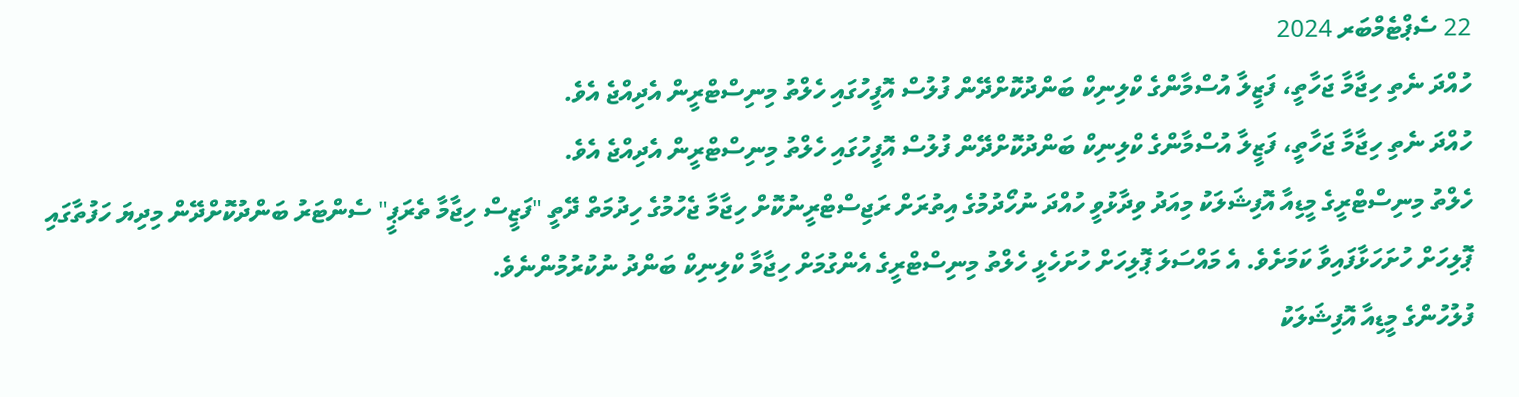22 ސެޕްޓެމްބަރ 2024
ހުއްދަ ނެތި ހިޖާމާ ޖަހާތީ، ފަޒީލާ އުސްމާންގެ ކްލިނިކް ބަންދުކޮށްދޭން ފުލުސް އޮފީހުގައި ހެލްތު މިނިސްޓްރީން އެދިއްޖެ އެވެ.
ހުއްދަ ނެތި ހިޖާމާ ޖަހާތީ، ފަޒީލާ އުސްމާންގެ ކްލިނިކް ބަންދުކޮށްދޭން ފުލުސް އޮފީހުގައި ހެލްތު މިނިސްޓްރީން އެދިއްޖެ އެވެ.
ހެލްތު މިނިސްޓްރީގެ މީޑިއާ އޮފިޝަލަކު މިއަދު ވިދާޅުވީ ހުއްދަ ނުހޯދުމުގެ އިތުރަށް ރަޖިސްޓްރީނުކޮށް ހިޖާމާ ޖެހުމުގެ ހިދުމަތް ދޭތީ "ފަޒީސް ހިޖާމާ ތެރަޕީ" ސެންޓަރު ބަންދުކޮށްދޭން މިދިޔަ ހަފުތާގައި ޕޮލިހަށް ހުށަހަޅާފައިވާ ކަމަށެވެ. އެ މައްސަލަ ޕޮލިހަށް ހުށަހެޅީ ހެލްތު މިނިސްޓްރީގެ އެންގުމަށް ހިޖާމާ ކްލިނިކް ބަންދު ނުކުރުމުންނެވެ.
ފުލުހުންގެ މީޑިއާ އޮފިޝަލަކު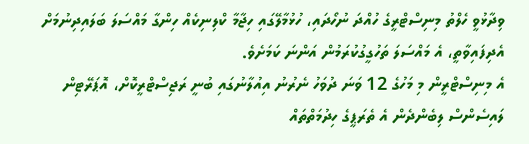ވިދާޅުވީ ހެލްތު މިނިސްޓްރީގެ ހުއްދަ ނުހޯދައި، ހުޅުމާލޭގައި ހިޖާމާ ކްލިނިކެއް ހިންގާ މައްސަލަ ބަލައިދިނުމަށް އެދިފައިވާތީ، އެ މައްސަލަ ތަހުގީގުކުރަމުން އަންނަ ކަމަށެވެ.
އެ މިނިސްޓްރީން މި މަހުގެ 12 ވަނަ ދުވަހު ނެރުނު އިއުލާނުގައި ބުނީ ރަޖިސްޓްރީކޮށް، އޮޕަރޭޓިން ލައިސެންސް ލިބެންދެން އެ ތެރަޕީގެ ހިދުމަތްތައް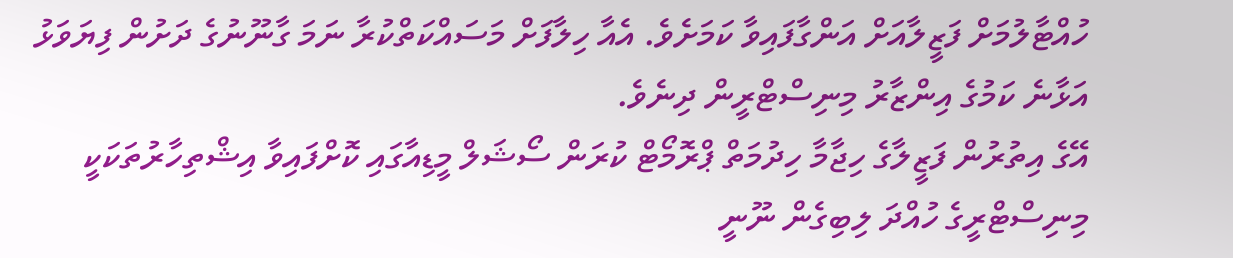ހުއްޓާލުމަށް ފަޒީލާއަށް އަންގާފައިވާ ކަމަށެވެ. އެއާ ހިލާފަށް މަސައްކަތްކުރާ ނަމަ ގާނޫނުގެ ދަށުން ފިޔަވަޅު އަޅާނެ ކަމުގެ އިންޒާރު މިނިސްޓްރީން ދިނެވެ.
އޭގެ އިތުރުން ފަޒީލާގެ ހިޖާމާ ހިދުމަތް ޕްރޮމޯޓް ކުރަން ސޯޝަލް މީޑިއާގައި ކޮށްފައިވާ އިޝްތިހާރުތަކަކީ މިނިސްޓްރީގެ ހުއްދަ ލިބިގެން ނޫނީ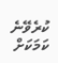ކުރެވޭނެ ކަމަކަށް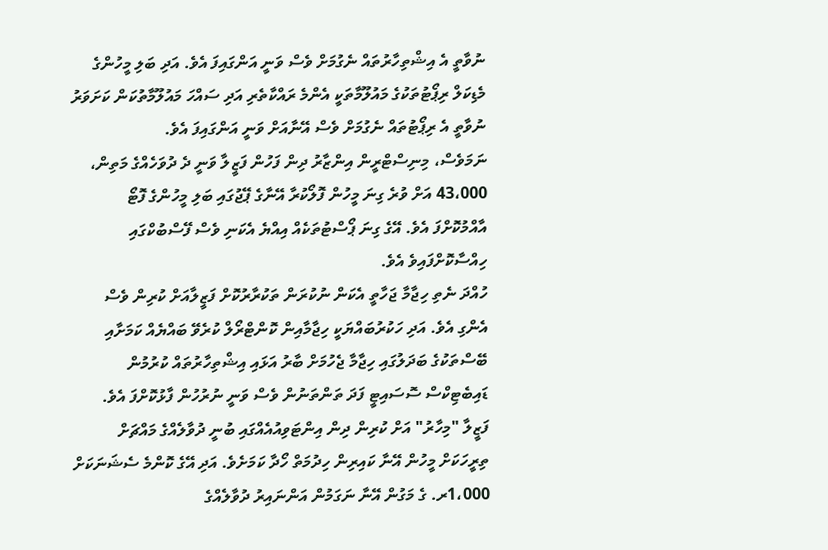ނުވާތީ އެ އިޝްތިހާރުތައް ނެގުމަށް ވެސް ވަނީ އަންގައިފަ އެވެ. އަދި ބަލި މީހުންގެ މެޑިކަލް ރިޕޯޓުތަކުގެ މައުލޫމާތަކީ އެންމެ ރައްކާތެރި އަދި ސައްހަ މައުލޫމާތުކަން ކަށަވަރު ނުވާތީ އެ ރިޕޯޓުތައް ނެގުމަށް ވެސް އޭނާއަށް ވަނީ އަންގައިފަ އެވެ.
ނަމަވެސް، މިނިސްޓްރީން އިންޒާރު ދިން ފަހުން ފަޒީލާ ވަނީ ދެ ދުވަހެއްގެ މަތިން، 43،000 އަށް ވުރެ ގިނަ މީހުން ފޮލޯކުރާ އޭނާގެ ޕޭޖުގައި ބަލި މީހުންގެ ފޮޓޯ އާއްމުކޮށްފަ އެވެ. އޭގެ ގިނަ ޕޯސްޓުތަކެއް އިއްޔެ އެކަނި ވެސް ފޭސްބުކްގައި ހިއްސާކޮށްފައިވެ އެވެ.
ހުއްދަ ނެތި ހިޖާމާ ޖަހާތީ އެކަން ނުކުރަން ތަކުރާރުކޮށް ފަޒީލާއަށް ކުރިން ވެސް އެންގި އެވެ. އަދި ހަކުރުބައްޔަކީ ހިޖާމާއިން ކޮންޓްރޯލް ކުރެވޭ ބައްޔެއް ކަމަށާއި ބޭސްތަކުގެ ބަދަލުގައި ހިޖާމާ ޖެހުމަށް ބާރު އަޅައި އިޝްތިހާރުތައް ކުރުމުން ޑައިބެޓިކްސް ސޮސައިޓީ ފަދަ ތަންތަނުން ވެސް ވަނީ ނުރުހުން ފާޅުކޮށްފަ އެވެ.
ފަޒީލާ "މިހާރު" އަށް ކުރިން ދިން އިންޓަވިއުއެއްގައި ބުނީ ދުވާލެއްގެ މައްޗަށް ތިރީހަކަށް މީހުން އޭނާ ކައިރިން ހިދުމަތް ހޯދާ ކަމަށެވެ. އަދި އޭގެ ކޮންމެ ސެޝަނަކަށް 1،000ރ. ގެ މަގުން އޭނާ ނަގަމުން އަންނައިރު ދުވާލެއްގެ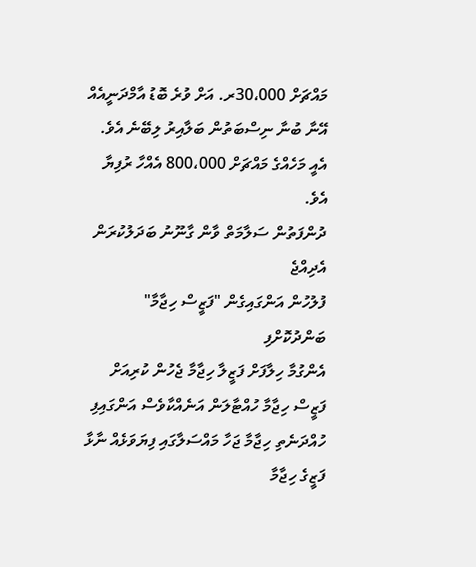މައްޗަށް 30،000ރ. އަށް ވުރެ ބޮޑު އާމްދަނީއެއް އޭނާ ބުނާ ނިސްބަތުން ބަލާއިރު ލިބޭނެ އެވެ. އެއީ މަހެއްގެ މައްޗަށް 800،000 އެއްހާ ރުފިޔާ އެވެ.
ދުންފަތުން ސަލާމަތް ވާން ގާނޫނު ބަދަލުކުރަން އެދިއްޖެ
ފުލުހުން އަންގައިގެން "ފަޒީސް ހިޖާމާ" ބަންދުކޮށްފި
އެންގުމާ ހިލާފަށް ފަޒީލާ ހިޖާމާ ޖެހުން ކުރިއަށް
ފަޒީސް ހިޖާމާ ހުއްޓާލަން އަނެއްކާވެސް އަންގައިފި
ހުއްދަނެތި ހިޖާމާ ޖަހާ މައްސަލާގައި ފިޔަވަޅެއް ނާޅާ
ފަޒީގެ ހިޖާމާ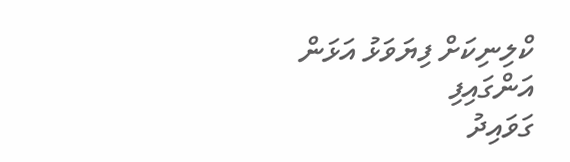ކްލިނިކަށް ފިޔަވަޅު އަޅަން އަންގައިފި
ގަވައިދު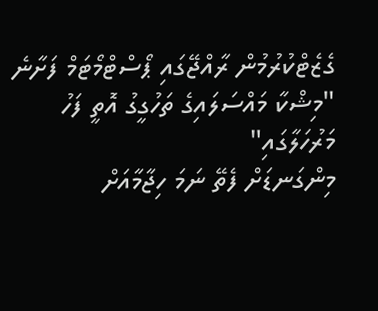ގެޒެޓްކުރުމުން ރާއްޖޭގައި ޕޯސްޓްމޯޓަމް ފަށާނެ
"މިޝްކާ މައްސަލައިގެ ތަހުގީގު އޮތީ ފަހު މަރުހަލާގައި"
މިންގަނޑަށް ފެތޭ ނަމަ ހިޖާމާއަށް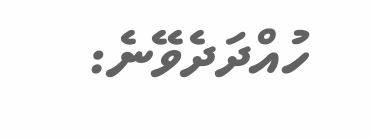ހުއްދަދެވޭނެ: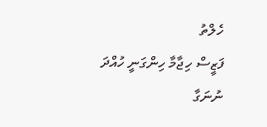ހެލްތު
ފަޒީސް ހިޖާމާ ހިންގަނީ ހުއްދަ ނުނަގާ